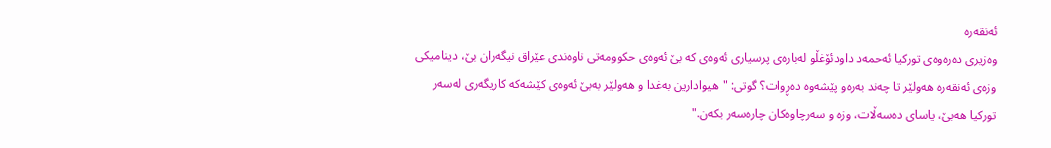ئەنقەرە
وەزیری دەرەوەی تورکیا ئەحمەد داودئۆغڵو لەبارەی پرسیاری ئەوەی کە بێ ئەوەی حکوومەتی ناوەندی عێراق نیگەران بێ، دینامیکی وزەی ئەنقەرە ھەولێر تا چەند بەرەو پێشەوە دەڕوات؟ گوتی: "ھیوادارین بەغدا و ھەولێر بەبێ ئەوەی کێشەکە کاریگەری لەسەر تورکیا ھەبێ، یاسای دەسەڵات، وزە و سەرچاوەکان چارەسەر بکەن."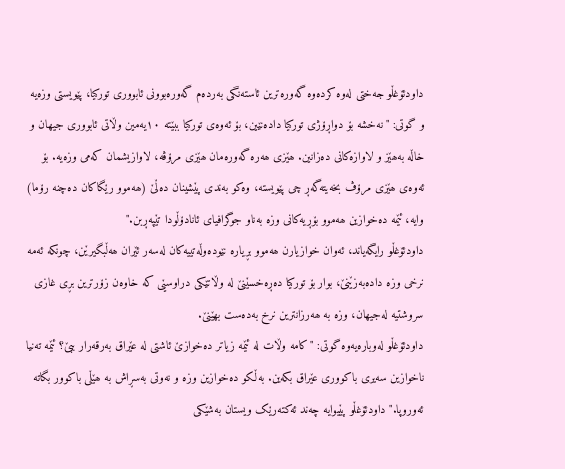داودئۆغڵو جەختی لەوە کردەوە گەورەترین ئاستەنگی بەردەم گەورەبوونی ئابووری تورکیا، پێویستی وزەیە و گوتی: "نەخشە بۆ دواڕۆژی تورکیا دادەنێین، بۆ ئەوەی تورکیا ببێتە ١٠یەمین وڵاتی ئابووری جیھان و خاڵە بەھێز و لاوازەکانی دەزانین. ھێزی ھەرە گەورەمان ھێزی مرۆڤە، لاوازیشمان کەمی وزەیە. بۆ ئەوەی ھێزی مرۆڤ بخەیتەگەڕ چی پێویستە، وەکو بەندی پێشینان دەڵێ (ھەموو رێگاکان دەچنە رۆما) وایە، ئێمە دەخوازین ھەموو بۆڕیەکانی وزە بەناو جوگرافیای ئانادۆڵودا تێپەڕبن."
داودئۆغڵو رایگەیاند، ئەوان خوازیارن ھەموو بڕیارە نێودەوڵەتییەکان لەسەر ئێران ھەڵبگیرێن، چونکە ئەمە نرخی وزە دادەبەزێنێ، بوار بۆ تورکیا دەڕەخسێنێ لە وڵاتێکی دراوسێی کە خاوەن زۆرترین بڕی غازی سروشتیە لەجیھان، وزە بە ھەرزانترین نرخ بەدەست بھێنێ.
داودئۆغڵو لەوبارەیەوە گوتی: "کامە وڵات لە ئێمە زیاتر دەخوازێ ئاشتی لە عێراق بەرقەرار ببێ؟ ئێمە تەنیا ناخوازین سەیری باکووری عێراق بکەین. بەڵکو دەخوازین وزە و نەوتی بەسڕاش بە ھێڵی باکوور بگاتە ئەوروپا." داودئۆغڵو پێیوایە چەند ئەکتەرێک ویستان بەشێکی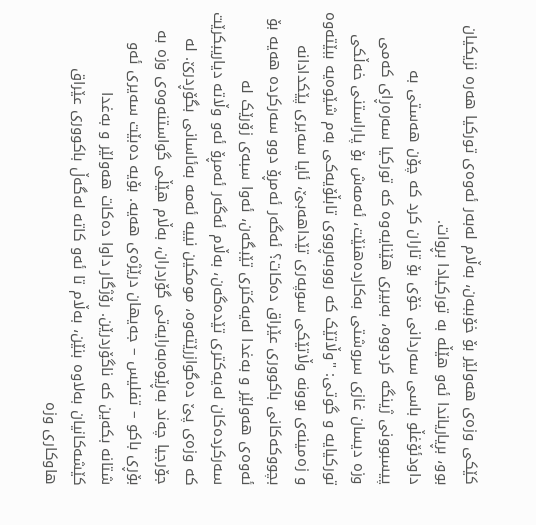کێکی وزەی ھەولێر بۆ خۆببەن، بەڵام لەبەر ئەوەی تورکیا ھەرە نزیکیان بوو، بڕیاریاندا ئەو ھێڵە بە تورکیادا بڕوات.
داودئۆغڵو باسی سەردانی خۆی بۆ تاران کرد کە چۆن ھەستی بە پیسبوونی ژینگە کردووە، بەبیری ھێنایەوە کە تورکیا سەرەڕای کەمی وزە دیسان غازی سروشتی بەکاردەھنێت، ئەمەش بۆ پاراستنی خەڵکی تورکیایە و گوتی: "وڵاتێک کە رووبەڕووی تابڵۆیەکی بەم شێوەیە ببێتەوە و زەمینەی بوونە وڵاتێکی سوپەری تێداھەبێ، ئایا سەیری پێکدادانە بچووکەکانی باکووری عێراق دەکات؟ ئەگەر ئەمڕۆ دوو سەرکردە ھەیە بۆ ئەوەی ھەولێر و بەغدا لەیەکتری تێبگەن، ئەوا سبەی زۆرێک لە سەرکردەکان لەیەکتری تێدەگەن، بەڵام ئەگەر ئەمڕۆ ئەو وڵاتە دیاریبکرێت کە وزەی پێ دەگوازرێتەوە، مومکین نییە ئەمە بەئاسانی بگۆڕدرێ. لە جۆرجیا چەند بەڕێوەبەرایەتی گۆردران، بەڵام ھێڵی گواستنەوەی وزە بە بۆڕی باکو – تفلیس – جەیھان درێژەی ھەیە. بۆیە دەبێت سەیری ئەو شتانە بکەین کە ناگۆردرێن. رۆژگار داوا دەکات ھەولێر و بەغدا کێشەکانیان بەلاوە بنێن، بەڵام تا ئەو کاتە لەگەڵ باکووری عێراق ھاوکاری وزە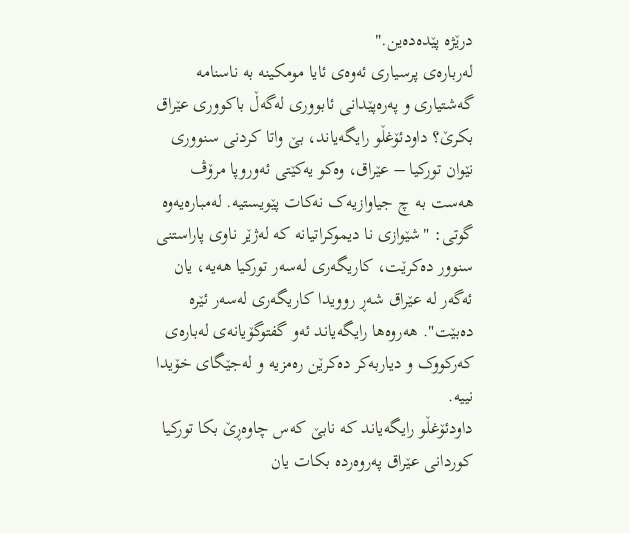درێژە پێدەدەین."
لەربارەی پرسیاری ئەوەی ئایا مومکینە بە ناسنامە گەشتیاری و پەرەپێدانی ئابووری لەگەڵ باکووری عێراق بکرێ؟ داودئۆغڵو رایگەیاند، بێ واتا کردنی سنووری نێوان تورکیا – عێراق، وەکو یەکێتی ئەوروپا مرۆڤ ھەست بە چ جیاوازیەک نەکات پێویستیە. لەمبارەیەوە گوتی: "شێوازی نا دیموکراتیانە کە لەژێر ناوی پاراستنی سنوور دەکرێت، کاریگەری لەسەر تورکیا ھەیە، یان ئەگەر لە عێراق شەڕ روویدا کاریگەری لەسەر ئێرە دەبێت". ھەروەھا رایگەیاند ئەو گفتوگۆیانەی لەبارەی کەرکووک و دیاربەکر دەکرێن رەمزیە و لەجێگای خۆیدا نییە.
داودئۆغڵو رایگەیاند کە نابێ کەس چاوەڕێ بکا تورکیا کوردانی عێراق پەروەردە بکات یان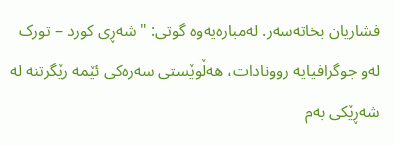فشاریان بخاتەسەر. لەمبارەیەوە گوتی: "شەڕی کورد – تورک لەو جوگرافیایە روونادات، ھەڵوێستی سەرەکی ئێمە رێگرتنە لە شەڕێکی بەم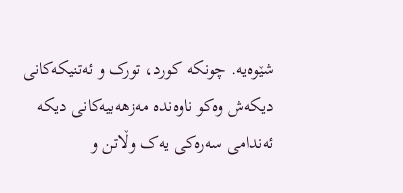شێوەیە. چونکە کورد، تورک و ئەتنیکەکانی دیکەش وەکو ناوەندە مەزھەبیەکانی دیکە ئەندامی سەرەکی یەک وڵاتن و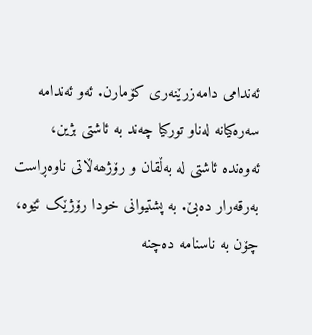ئەندامی دامەزرێنەری کۆمارن. ئەو ئەندامە سەرەکیانە لەناو تورکیا چەند بە ئاشتی بژین، ئەوەندە ئاشتی لە بەڵقان و رۆژھەڵاتی ناوەڕاست بەرقەرار دەبێ. بە پشتیوانی خودا رۆژێک ئێوە، چۆن بە ناسنامە دەچنە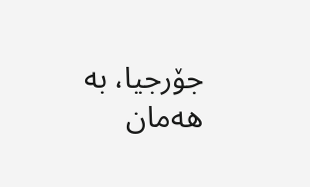جۆرجیا، بە ھەمان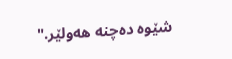شێوە دەچنە ھەولێر."